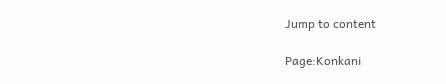Jump to content

Page:Konkani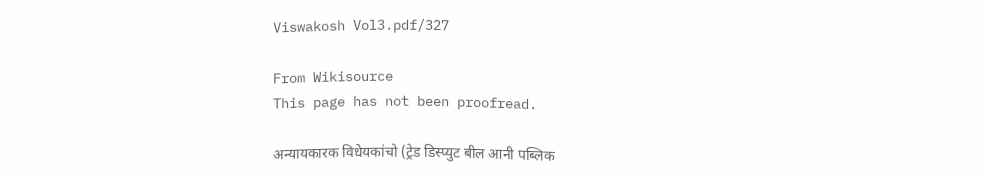Viswakosh Vol3.pdf/327

From Wikisource
This page has not been proofread.

अन्यायकारक विधेयकांचो (ट्रेड डिस्प्युट बील आनी पब्लिक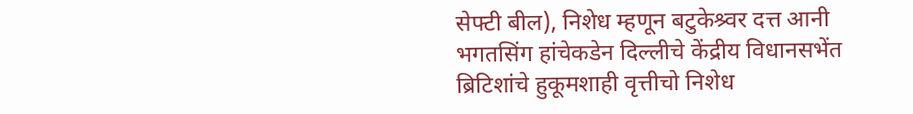सेफ्टी बील), निशेध म्हणून बटुकेश्र्वर दत्त आनी भगतसिंग हांचेकडेन दिल्लीचे केंद्रीय विधानसभेंत ब्रिटिशांचे हुकूमशाही वृत्तीचो निशेध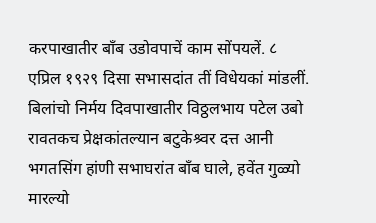करपाखातीर बाँब उडोवपाचें काम सोंपयलें. ८ एप्रिल १९२९ दिसा सभासदांत तीं विधेयकां मांडलीं. बिलांचो निर्मय दिवपाखातीर विठ्ठलभाय पटेल उबो रावतकच प्रेक्षकांतल्यान बटुकेश्र्वर दत्त आनी भगतसिंग हांणी सभाघरांत बाँब घाले, हवेंत गुळ्यो मारल्यो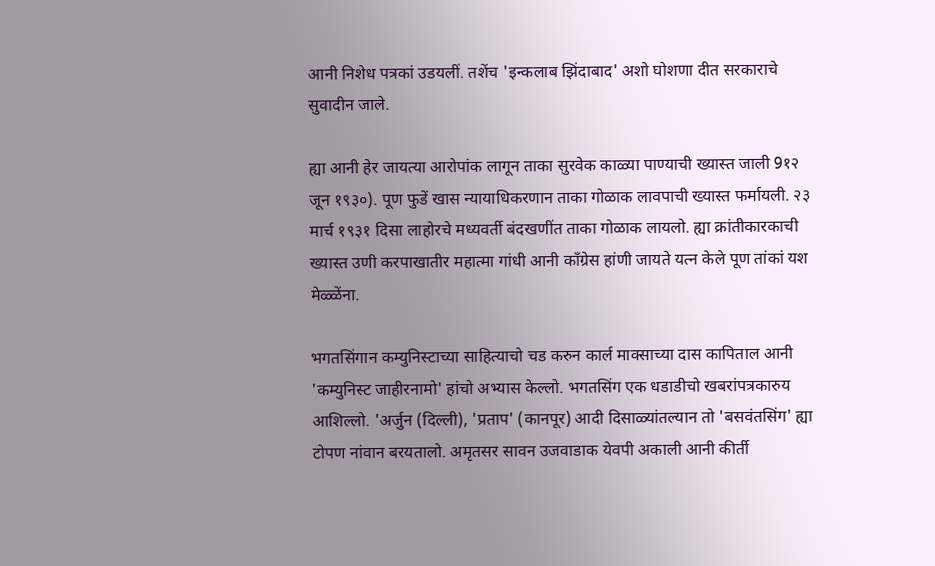आनी निशेध पत्रकां उडयलीं. तशेंच 'इन्कलाब झिंदाबाद' अशो घोशणा दीत सरकाराचे सुवादीन जाले.

ह्या आनी हेर जायत्या आरोपांक लागून ताका सुरवेक काळ्या पाण्याची ख्यास्त जाली 9१२ जून १९३०). पूण फुडें खास न्यायाधिकरणान ताका गोळाक लावपाची ख्यास्त फर्मायली. २३ मार्च १९३१ दिसा लाहोरचे मध्यवर्ती बंदखणींत ताका गोळाक लायलो. ह्या क्रांतीकारकाची ख्यास्त उणी करपाखातीर महात्मा गांधी आनी काँग्रेस हांणी जायते यत्न केले पूण तांकां यश मेळ्ळेंना.

भगतसिंगान कम्युनिस्टाच्या साहित्याचो चड करुन कार्ल माक्साच्या दास कापिताल आनी 'कम्युनिस्ट जाहीरनामो' हांचो अभ्यास केल्लो. भगतसिंग एक धडाडीचो खबरांपत्रकारुय आशिल्लो. 'अर्जुन (दिल्ली), 'प्रताप' (कानपूर) आदी दिसाळ्यांतल्यान तो 'बसवंतसिंग' ह्या टोपण नांवान बरयतालो. अमृतसर सावन उजवाडाक येवपी अकाली आनी कीर्ती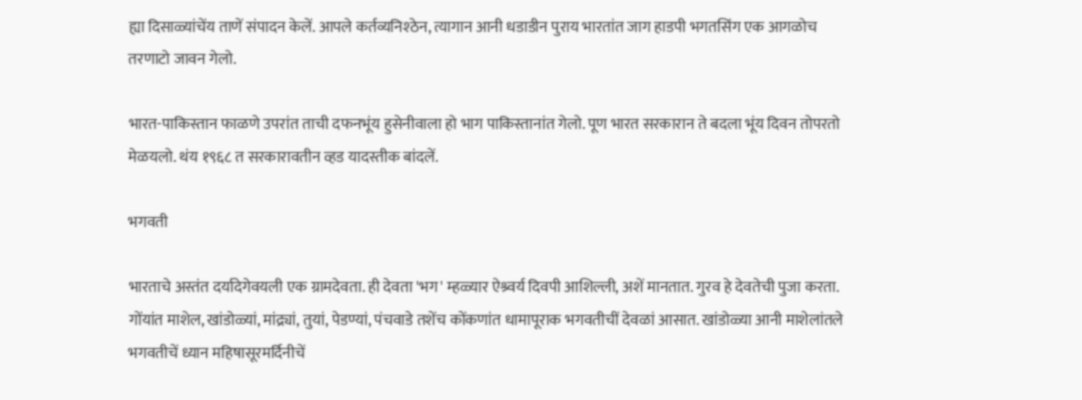ह्या दिसाळ्यांचेंय ताणें संपादन केलें. आपले कर्तव्यनिश्ठेन, त्यागान आनी धडाडीन पुराय भारतांत जाग हाडपी भगतसिंग एक आगळोच तरणाटो जावन गेलो.

भारत-पाकिस्तान फाळणे उपरांत ताची दफनभूंय हुसेनीवाला हो भाग पाकिस्तानांत गेलो. पूण भारत सरकारान ते बदला भूंय दिवन तोपरतो मेळयलो. थंय १९६८ त सरकारावतीन व्हड यादस्तीक बांदलें.

भगवती

भारताचे अस्तंत दर्यादेगेवयली एक ग्रामदेवता. ही देवता 'भग' म्हळ्यार ऐश्र्वर्य दिवपी आशिल्ली, अशें मानतात. गुरव हे देवतेची पुजा करता. गोंयांत माशेल, खांडोळ्यां, मांद्र्यां, तुयां, पेडण्यां, पंचवाडे तशेंच कोंकणांत धामापूराक भगवतीचीं देवळां आसात. खांडोळ्या आनी माशेलांतले भगवतीचें ध्यान महिषासूरमर्दिनीचें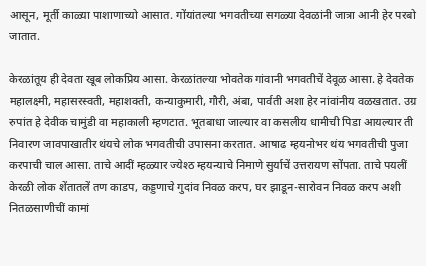आसून, मूर्ती काळ्या पाशाणाच्यो आसात. गोंयांतल्या भगवतीच्या सगळ्या देवळांनी जात्रा आनी हेर परबो जातात.

केरळांतूय ही देवता खूब लोकप्रिय आसा. केरळांतल्या भोवतेक गांवानी भगवतीचें देवूळ आसा. हे देवतेक महालक्ष्मी, महासरस्वती, महाशक्ती, कन्याकुमारी, गौरी, अंबा, पार्वती अशा हेर नांवांनीय वळखतात. उग्र रुपांत हे देवीक चामुंडी वा महाकाली म्हणटात. भूतबाधा जाल्यार वा कसलीय धामीची पिडा आयल्यार ती निवारण जावपाखातीर थंयचे लोक भगवतीची उपासना करतात. आषाढ म्हयनोभर थंय भगवतीची पुजा करपाची चाल आसा. ताचे आदीं म्हळ्यार ज्येश्ठ म्हयन्याचे निमाणे सुर्याचें उत्तरायण सोंपता. ताचे पयलीं केरळी लोक शेंतातलें तण काडप, कड्डणाचे गुदांव निवळ करप, घर झाडून-सारोवन निवळ करप अशी नितळसाणीचीं कामां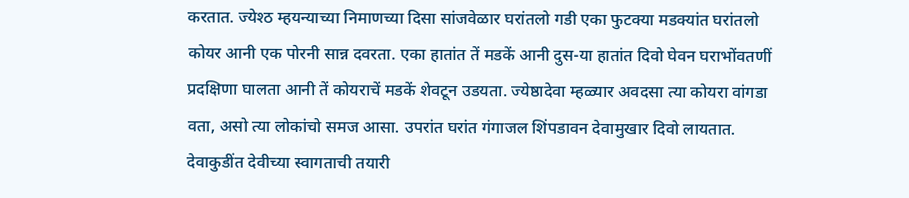करतात. ज्येश्ठ म्हयन्याच्या निमाणच्या दिसा सांजवेळार घरांतलो गडी एका फुटक्या मडक्यांत घरांतलो कोयर आनी एक पोरनी सान्न दवरता. एका हातांत तें मडकें आनी दुस-या हातांत दिवो घेवन घराभोंवतणीं प्रदक्षिणा घालता आनी तें कोयराचें मडकें शेवटून उडयता. ज्येष्ठादेवा म्हळ्यार अवदसा त्या कोयरा वांगडा वता, असो त्या लोकांचो समज आसा. उपरांत घरांत गंगाजल शिंपडावन देवामुखार दिवो लायतात. देवाकुडींत देवीच्या स्वागताची तयारी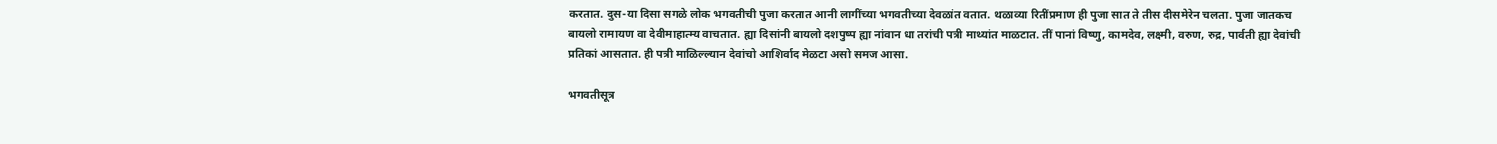करतात. दुस-या दिसा सगळे लोक भगवतीची पुजा करतात आनी लागींच्या भगवतीच्या देवळांत वतात. थळाव्या रितींप्रमाण ही पुजा सात ते तीस दीसमेरेन चलता. पुजा जातकच बायलो रामायण वा देवीमाहात्म्य वाचतात. ह्या दिसांनी बायलो दशपुष्प ह्या नांवान धा तरांची पत्री माथ्यांत माळटात. तीं पानां विष्णु, कामदेव, लक्ष्मी, वरुण, रुद्र, पार्वती ह्या देवांची प्रतिकां आसतात. ही पत्री माळिल्ल्यान देवांचो आशिर्वाद मेळटा असो समज आसा.

भगवतीसूत्र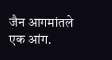जैन आगमांतले एक आंग.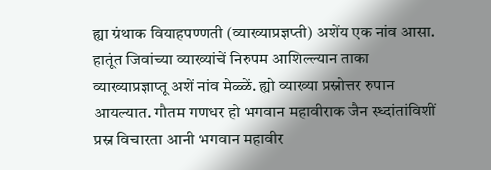ह्या ग्रंथाक वियाहपण्णती (व्याख्याप्रज्ञप्ती) अशेंय एक नांव आसा. हातूंत जिवांच्या व्याख्यांचें निरुपम आशिल्ल्यान ताका व्याख्याप्रज्ञाप्तू अशें नांव मेळ्ळें. ह्यो व्याख्या प्रस्नोत्तर रुपान आयल्यात. गौतम गणधर हो भगवान महावीराक जैन स्ध्दांतांविशीं प्रस्न विचारता आनी भगवान महावीर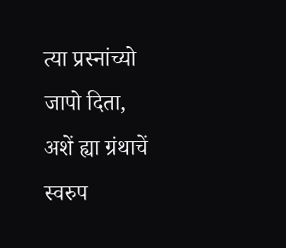त्या प्रस्नांच्यो जापो दिता, अशें ह्या ग्रंथाचें स्वरुप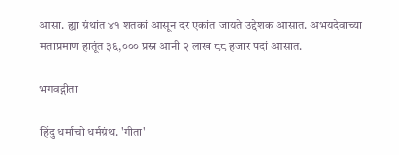आसा. ह्या ग्रंथांत ४१ शतकां आसून दर एकांत जायते उद्देशक आसात. अभयदेवाच्या मताप्रमाण हातूंत ३६,००० प्रस्न आनी २ लाख ८८ हजार पदां आसात.

भगवद्गीता

हिंदु धर्माचो धर्मग्रंथ. 'गीता'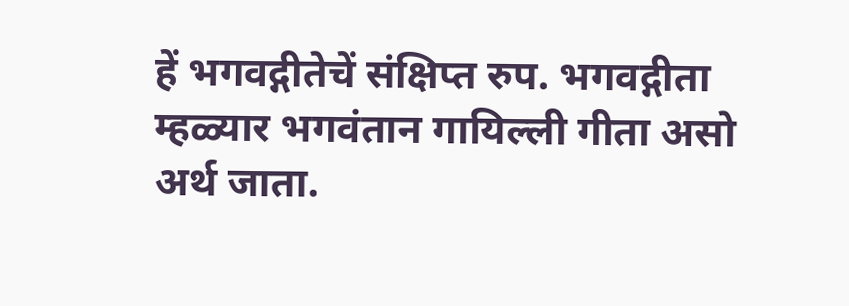हें भगवद्गीतेचें संक्षिप्त रुप. भगवद्गीता म्हळ्यार भगवंतान गायिल्ली गीता असो अर्थ जाता.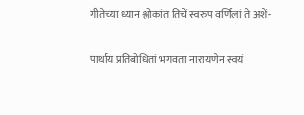गीतेच्या ध्यान श्लोकांत तिचें स्वरुप वर्णिलां ते अशें-

पार्थाय प्रतिबोधितां भगवता नारायणेन स्वयं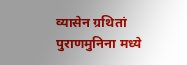व्यासेन ग्रथितां पुराणमुनिना मध्ये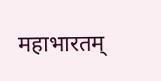महाभारतम्